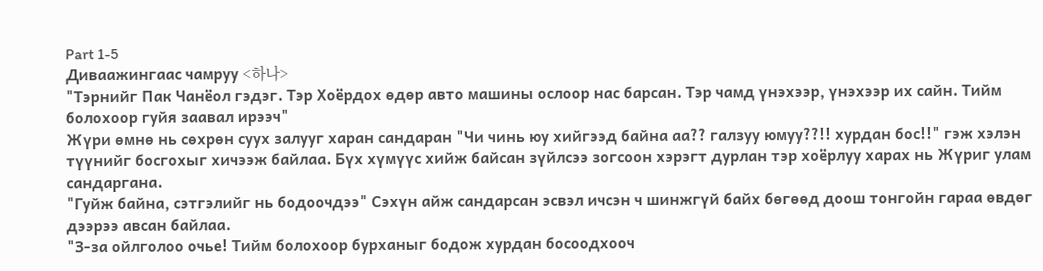Part 1-5
Диваажингаас чамруу <하나>
"Тэрнийг Пак Чанёол гэдэг. Тэр Хоёрдох өдөр авто машины ослоор нас барсан. Тэр чамд үнэхээр, үнэхээр их сайн. Тийм болохоор гуйя заавал ирээч"
Жүри өмнө нь сөхрөн суух залууг харан сандаран "Чи чинь юу хийгээд байна аа?? галзуу юмуу??!! хурдан бос!!" гэж хэлэн түүнийг босгохыг хичээж байлаа. Бүх хүмүүс хийж байсан зүйлсээ зогсоон хэрэгт дурлан тэр хоёрлуу харах нь Жүриг улам сандаргана.
"Гуйж байна, сэтгэлийг нь бодоочдээ" Сэхүн айж сандарсан эсвэл ичсэн ч шинжгүй байх бөгөөд доош тонгойн гараа өвдөг дээрээ авсан байлаа.
"З-за ойлголоо очье! Тийм болохоор бурханыг бодож хурдан босоодхооч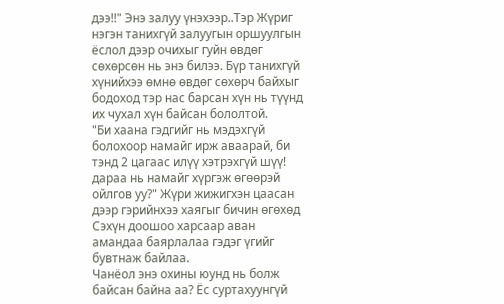дээ!!" Энэ залуу үнэхээр..Тэр Жүриг нэгэн танихгүй залуугын оршуулгын ёслол дээр очихыг гуйн өвдөг сөхөрсөн нь энэ билээ. Бүр танихгүй хүнийхээ өмнө өвдөг сөхөрч байхыг бодоход тэр нас барсан хүн нь түүнд их чухал хүн байсан бололтой.
"Би хаана гэдгийг нь мэдэхгүй болохоор намайг ирж аваарай, би тэнд 2 цагаас илүү хэтрэхгүй шүү! дараа нь намайг хүргэж өгөөрэй ойлгов уу?" Жүри жижигхэн цаасан дээр гэрийнхээ хаягыг бичин өгөхөд Сэхүн доошоо харсаар аван амандаа баярлалаа гэдэг үгийг бувтнаж байлаа.
Чанёол энэ охины юунд нь болж байсан байна аа? Ёс суртахуунгүй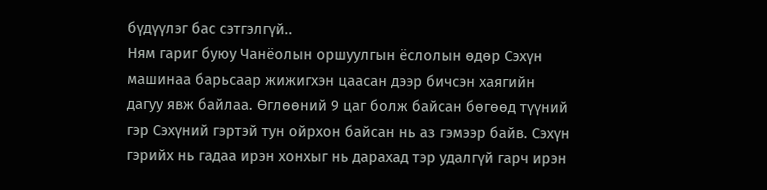бүдүүлэг бас сэтгэлгүй..
Ням гариг буюу Чанёолын оршуулгын ёслолын өдөр Сэхүн машинаа барьсаар жижигхэн цаасан дээр бичсэн хаягийн дагуу явж байлаа. Өглөөний 9 цаг болж байсан бөгөөд түүний гэр Сэхүний гэртэй тун ойрхон байсан нь аз гэмээр байв. Сэхүн гэрийх нь гадаа ирэн хонхыг нь дарахад тэр удалгүй гарч ирэн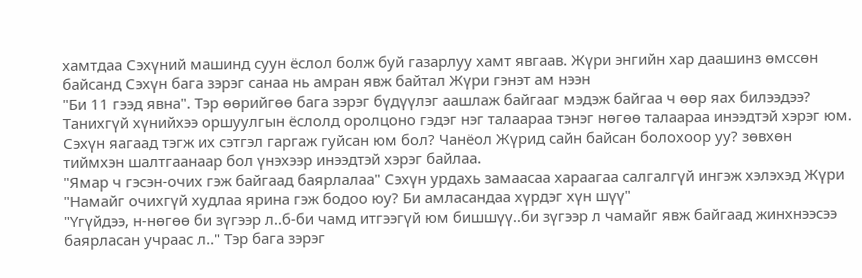хамтдаа Сэхүний машинд суун ёслол болж буй газарлуу хамт явгаав. Жүри энгийн хар даашинз өмссөн байсанд Сэхүн бага зэрэг санаа нь амран явж байтал Жүри гэнэт ам нээн
"Би 11 гээд явна". Тэр өөрийгөө бага зэрэг бүдүүлэг аашлаж байгааг мэдэж байгаа ч өөр яах билээдээ? Танихгүй хүнийхээ оршуулгын ёслолд оролцоно гэдэг нэг талаараа тэнэг нөгөө талаараа инээдтэй хэрэг юм. Сэхүн яагаад тэгж их сэтгэл гаргаж гуйсан юм бол? Чанёол Жүрид сайн байсан болохоор уу? зөвхөн тиймхэн шалтгаанаар бол үнэхээр инээдтэй хэрэг байлаа.
"Ямар ч гэсэн-очих гэж байгаад баярлалаа" Сэхүн урдахь замаасаа хараагаа салгалгүй ингэж хэлэхэд Жүри
"Намайг очихгүй худлаа ярина гэж бодоо юу? Би амласандаа хүрдэг хүн шүү"
"Үгүйдээ, н-нөгөө би зүгээр л..б-би чамд итгээгүй юм бишшүү..би зүгээр л чамайг явж байгаад жинхнээсээ баярласан учраас л.." Тэр бага зэрэг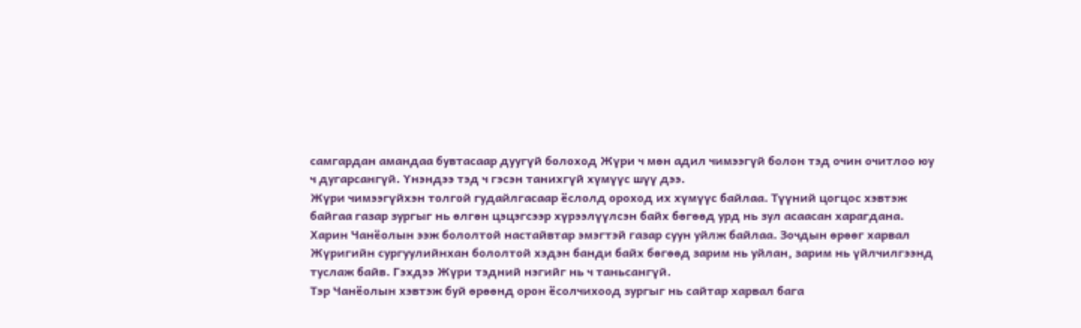самгардан амандаа бувтасаар дуугүй болоход Жүри ч мөн адил чимээгүй болон тэд очин очитлоо юу ч дугарсангүй. Үнэндээ тэд ч гэсэн танихгүй хүмүүс шүү дээ.
Жүри чимээгүйхэн толгой гудайлгасаар ёслолд ороход их хүмүүс байлаа. Түүний цогцос хэвтэж байгаа газар зургыг нь өлгөн цэцэгсээр хүрээлүүлсэн байх бөгөөд урд нь зул асаасан харагдана. Харин Чанёолын ээж бололтой настайвтар эмэгтэй газар суун уйлж байлаа. Зочдын өрөөг харвал Жүригийн сургуулийнхан бололтой хэдэн банди байх бөгөөд зарим нь уйлан, зарим нь үйлчилгээнд туслаж байв. Гэхдээ Жүри тэдний нэгийг нь ч таньсангүй.
Тэр Чанёолын хэвтэж буй өрөөнд орон ёсолчихоод зургыг нь сайтар харвал бага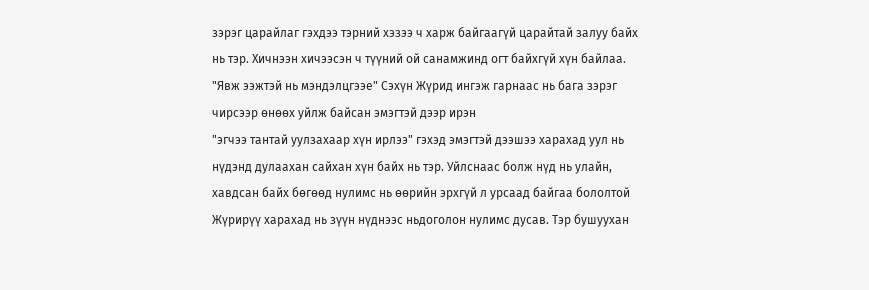зэрэг царайлаг гэхдээ тэрний хэзээ ч харж байгаагүй царайтай залуу байх нь тэр. Хичнээн хичээсэн ч түүний ой санамжинд огт байхгүй хүн байлаа.
"Явж ээжтэй нь мэндэлцгээе" Сэхүн Жүрид ингэж гарнаас нь бага зэрэг чирсээр өнөөх уйлж байсан эмэгтэй дээр ирэн
"эгчээ тантай уулзахаар хүн ирлээ" гэхэд эмэгтэй дээшээ харахад уул нь нүдэнд дулаахан сайхан хүн байх нь тэр. Уйлснаас болж нүд нь улайн, хавдсан байх бөгөөд нулимс нь өөрийн эрхгүй л урсаад байгаа бололтой Жүрирүү харахад нь зүүн нүднээс ньдоголон нулимс дусав. Тэр бушуухан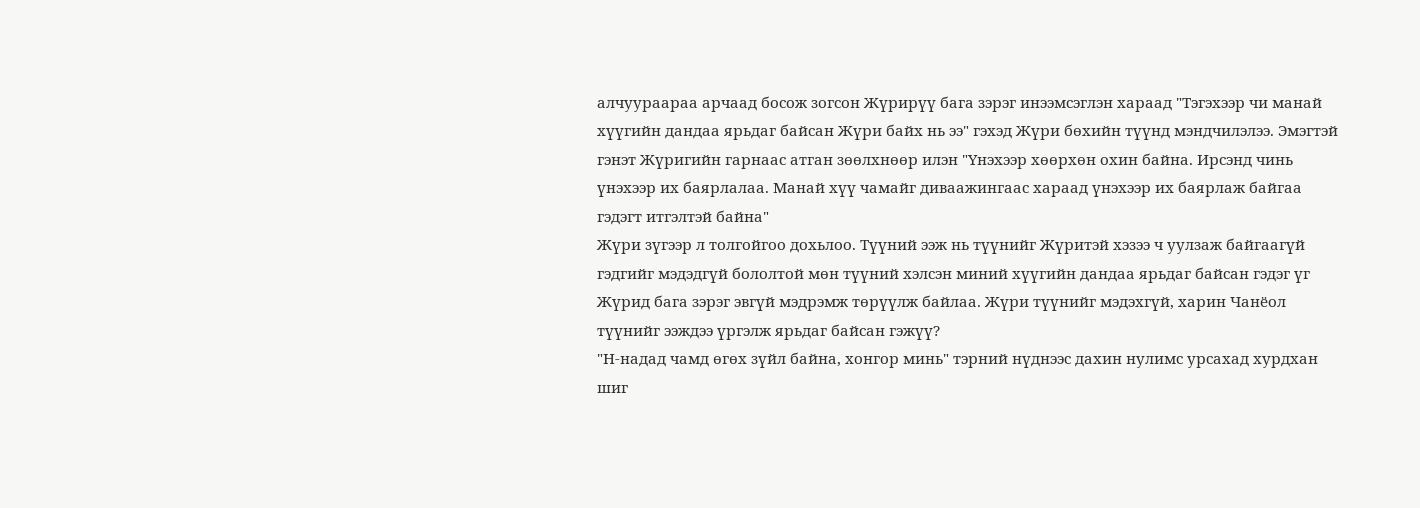алчуураараа арчаад босож зогсон Жүрирүү бага зэрэг инээмсэглэн хараад "Тэгэхээр чи манай хүүгийн дандаа ярьдаг байсан Жүри байх нь ээ" гэхэд Жүри бөхийн түүнд мэндчилэлээ. Эмэгтэй гэнэт Жүригийн гарнаас атган зөөлхнөөр илэн "Үнэхээр хөөрхөн охин байна. Ирсэнд чинь үнэхээр их баярлалаа. Манай хүү чамайг диваажингаас хараад үнэхээр их баярлаж байгаа гэдэгт итгэлтэй байна"
Жүри зүгээр л толгойгоо дохьлоо. Түүний ээж нь түүнийг Жүритэй хэзээ ч уулзаж байгаагүй гэдгийг мэдэдгүй бололтой мөн түүний хэлсэн миний хүүгийн дандаа ярьдаг байсан гэдэг үг Жүрид бага зэрэг эвгүй мэдрэмж төрүүлж байлаа. Жүри түүнийг мэдэхгүй, харин Чанёол түүнийг ээждээ үргэлж ярьдаг байсан гэжүү?
"Н-надад чамд өгөх зүйл байна, хонгор минь" тэрний нүднээс дахин нулимс урсахад хурдхан шиг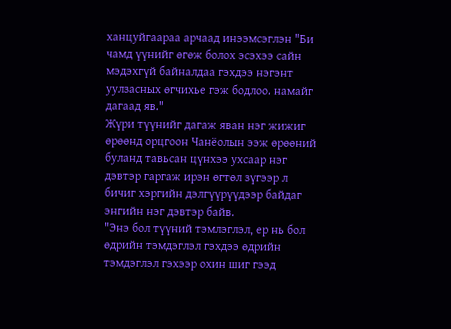ханцуйгаараа арчаад инээмсэглэн "Би чамд үүнийг өгөж болох эсэхээ сайн мэдэхгүй байналдаа гэхдээ нэгэнт уулзасных өгчихье гэж бодлоо. намайг дагаад яв."
Жүри түүнийг дагаж яван нэг жижиг өрөөнд орцгоон Чанёолын ээж өрөөний буланд тавьсан цүнхээ ухсаар нэг дэвтэр гаргаж ирэн өгтөл зүгээр л бичиг хэргийн дэлгүүрүүдээр байдаг энгийн нэг дэвтэр байв.
"Энэ бол түүний тэмлэглэл, ер нь бол өдрийн тэмдэглэл гэхдээ өдрийн тэмдэглэл гэхээр охин шиг гээд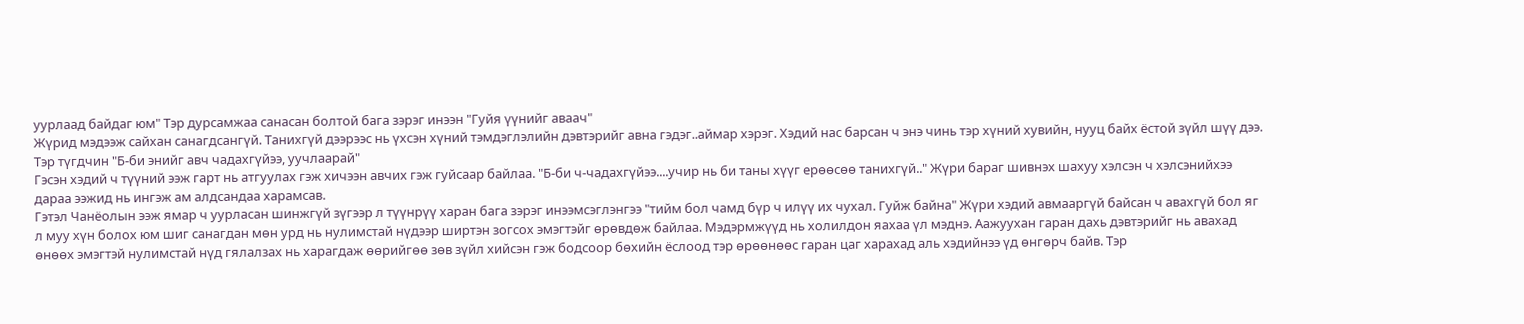уурлаад байдаг юм" Тэр дурсамжаа санасан болтой бага зэрэг инээн "Гуйя үүнийг аваач"
Жүрид мэдээж сайхан санагдсангүй. Танихгүй дээрээс нь үхсэн хүний тэмдэглэлийн дэвтэрийг авна гэдэг..аймар хэрэг. Хэдий нас барсан ч энэ чинь тэр хүний хувийн, нууц байх ёстой зүйл шүү дээ. Тэр түгдчин "Б-би энийг авч чадахгүйээ, уучлаарай"
Гэсэн хэдий ч түүний ээж гарт нь атгуулах гэж хичээн авчих гэж гуйсаар байлаа. "Б-би ч-чадахгүйээ....учир нь би таны хүүг ерөөсөө танихгүй.." Жүри бараг шивнэх шахуу хэлсэн ч хэлсэнийхээ дараа ээжид нь ингэж ам алдсандаа харамсав.
Гэтэл Чанёолын ээж ямар ч уурласан шинжгүй зүгээр л түүнрүү харан бага зэрэг инээмсэглэнгээ "тийм бол чамд бүр ч илүү их чухал. Гуйж байна" Жүри хэдий авмааргүй байсан ч авахгүй бол яг л муу хүн болох юм шиг санагдан мөн урд нь нулимстай нүдээр ширтэн зогсох эмэгтэйг өрөвдөж байлаа. Мэдэрмжүүд нь холилдон яахаа үл мэднэ. Аажуухан гаран дахь дэвтэрийг нь авахад өнөөх эмэгтэй нулимстай нүд гялалзах нь харагдаж өөрийгөө зөв зүйл хийсэн гэж бодсоор бөхийн ёслоод тэр өрөөнөөс гаран цаг харахад аль хэдийнээ үд өнгөрч байв. Тэр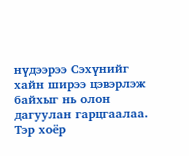нүдээрээ Сэхүнийг хайн ширээ цэвэрлэж байхыг нь олон дагуулан гарцгаалаа.
Тэр хоёр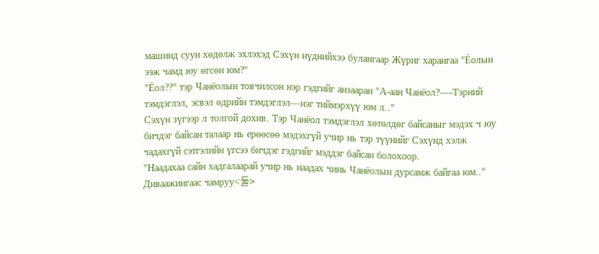машинд суун хөдөлж эхлэхэд Сэхүн нүднийхээ булангаар Жүриг харангаа "Ёолын ээж чамд юу өгсөн юм?"
"Ёол??" тэр Чанёолын товчилсон нэр гэдгийг анзааран "А-аан Чанёол?—-Тэрний тэмдэглэл, эсвэл өдрийн тэмдэглэл—нэг тиймэрхүү юм л.."
Сэхүн зүгээр л толгой дохив. Тэр Чанёол тэмдэглэл хөтөлдөг байсаныг мэдэх ч юу бичдэг байсан талаар нь ерөөсөө мэдэхгүй учир нь тэр түүнийг Сэхүнд хэлж чадахгүй сэтгэлийн үгсээ бичдэг гэдгийг мэддэг байсан болохоор.
"Наадахаа сайн хадгалаарай учир нь наадах чинь Чанёолын дурсамж байгаа юм.."
Диваажингаас чамруу<둘>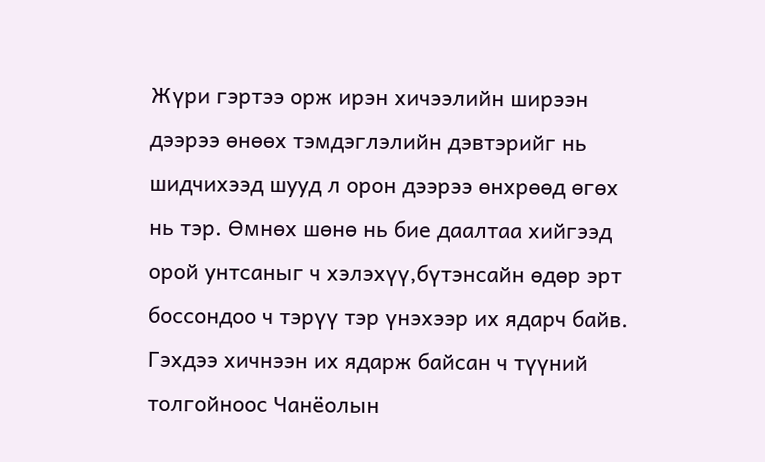Жүри гэртээ орж ирэн хичээлийн ширээн дээрээ өнөөх тэмдэглэлийн дэвтэрийг нь шидчихээд шууд л орон дээрээ өнхрөөд өгөх нь тэр. Өмнөх шөнө нь бие даалтаа хийгээд орой унтсаныг ч хэлэхүү,бүтэнсайн өдөр эрт боссондоо ч тэрүү тэр үнэхээр их ядарч байв. Гэхдээ хичнээн их ядарж байсан ч түүний толгойноос Чанёолын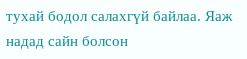тухай бодол салахгүй байлаа. Яаж надад сайн болсон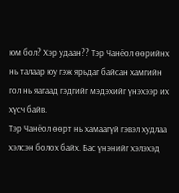юм бол? Хэр удаан?? Тэр Чанёол өөрийнх нь талаар юу гэж ярьдаг байсан хамгийн гол нь яагаад гэдгийг мэдэхийг үнэхээр их хүсч байв.
Тэр Чанёол өөрт нь хамаагүй гэвэл худлаа хэлсэн болох байх. Бас үнэнийг хэлэхэд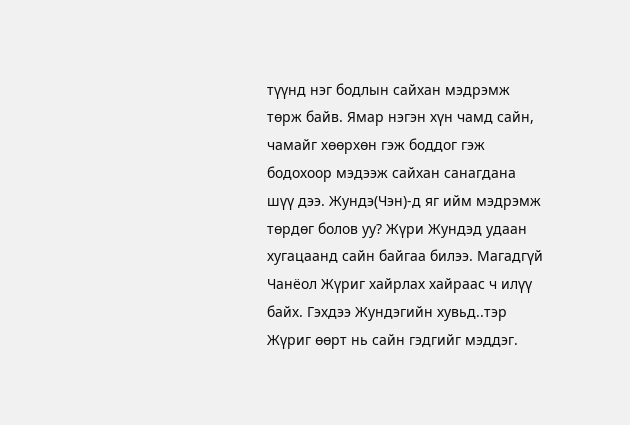түүнд нэг бодлын сайхан мэдрэмж төрж байв. Ямар нэгэн хүн чамд сайн, чамайг хөөрхөн гэж боддог гэж бодохоор мэдээж сайхан санагдана шүү дээ. Жундэ(Чэн)-д яг ийм мэдрэмж төрдөг болов уу? Жүри Жундэд удаан хугацаанд сайн байгаа билээ. Магадгүй Чанёол Жүриг хайрлах хайраас ч илүү байх. Гэхдээ Жундэгийн хувьд..тэр Жүриг өөрт нь сайн гэдгийг мэддэг.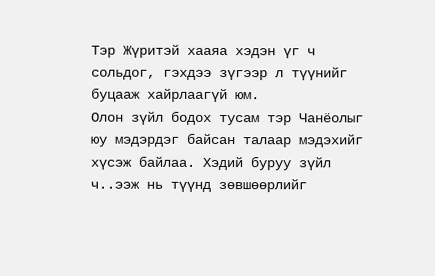Тэр Жүритэй хааяа хэдэн үг ч сольдог, гэхдээ зүгээр л түүнийг буцааж хайрлаагүй юм.
Олон зүйл бодох тусам тэр Чанёолыг юу мэдэрдэг байсан талаар мэдэхийг хүсэж байлаа. Хэдий буруу зүйл ч..ээж нь түүнд зөвшөөрлийг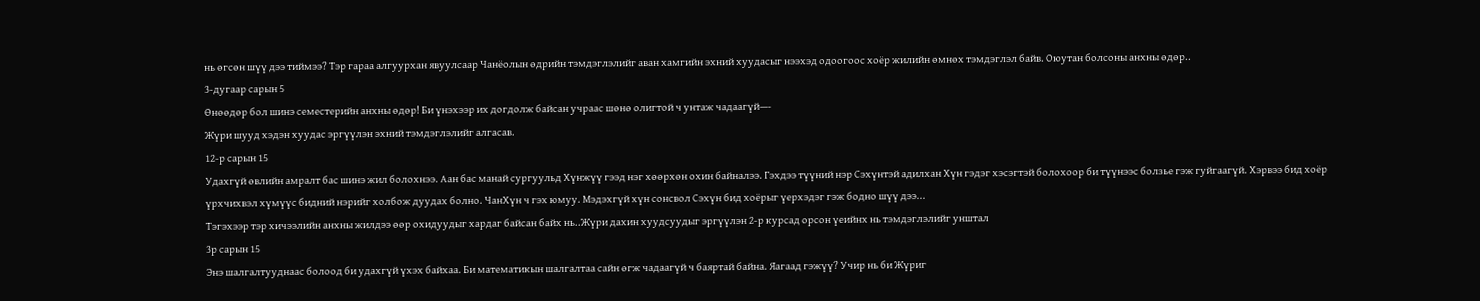нь өгсөн шүү дээ тиймээ? Тэр гараа алгуурхан явуулсаар Чанёолын өдрийн тэмдэглэлийг аван хамгийн эхний хуудасыг нээхэд одоогоос хоёр жилийн өмнөх тэмдэглэл байв. Оюутан болсоны анхны өдөр..
3-дугаар сарын 5
Өнөөдөр бол шинэ семестерийн анхны өдөр! Би үнэхээр их догдолж байсан учраас шөнө олигтой ч унтаж чадаагүй—-
Жүри шууд хэдэн хуудас эргүүлэн эхний тэмдэглэлийг алгасав.
12-р сарын 15
Удахгүй өвлийн амралт бас шинэ жил болохнээ. Аан бас манай сургуульд Хүнжүү гээд нэг хөөрхөн охин байналээ. Гэхдээ түүний нэр Сэхүнтэй адилхан Хүн гэдэг хэсэгтэй болохоор би түүнээс болзье гэж гуйгаагүй. Хэрвээ бид хоёр үрхчихвэл хүмүүс бидний нэрийг холбож дуудах болно. ЧанХүн ч гэх юмуу. Мэдэхгүй хүн сонсвол Сэхүн бид хоёрыг үерхэдэг гэж бодно шүү дээ...
Тэгэхээр тэр хичээлийн анхны жилдээ өөр охидуудыг хардаг байсан байх нь..Жүри дахин хуудсуудыг эргүүлэн 2-р курсад орсон үеийнх нь тэмдэглэлийг унштал
3р сарын 15
Энэ шалгалтууднаас болоод би удахгүй үхэх байхаа. Би математикын шалгалтаа сайн өгж чадаагүй ч баяртай байна. Яагаад гэжүү? Учир нь би Жүриг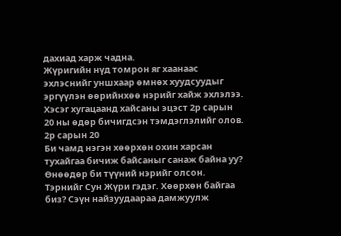дахиад харж чадна.
Жүригийн нүд томрон яг хаанаас эхлэснийг уншхаар өмнөх хуудсуудыг эргүүлэн өөрийнхөө нэрийг хайж эхлэлээ. Хэсэг хугацаанд хайсаны эцэст 2р сарын 20 ны өдөр бичигдсэн тэмдэглэлийг олов.
2р сарын 20
Би чамд нэгэн хөөрхөн охин харсан тухайгаа бичиж байсаныг санаж байна уу? Өнөөдөр би түүний нэрийг олсон. Тэрнийг Сун Жүри гэдэг. Хөөрхөн байгаа биз? Сэүн найзуудаараа дамжуулж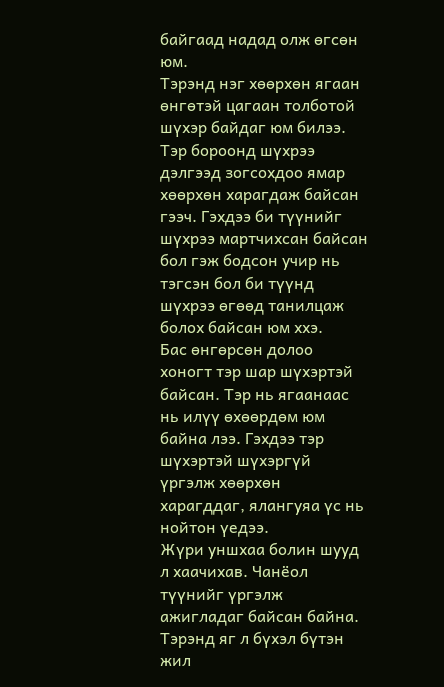байгаад надад олж өгсөн юм.
Тэрэнд нэг хөөрхөн ягаан өнгөтэй цагаан толботой шүхэр байдаг юм билээ. Тэр бороонд шүхрээ дэлгээд зогсохдоо ямар хөөрхөн харагдаж байсан гээч. Гэхдээ би түүнийг шүхрээ мартчихсан байсан бол гэж бодсон учир нь тэгсэн бол би түүнд шүхрээ өгөөд танилцаж болох байсан юм ххэ.
Бас өнгөрсөн долоо хоногт тэр шар шүхэртэй байсан. Тэр нь ягаанаас нь илүү өхөөрдөм юм байна лээ. Гэхдээ тэр шүхэртэй шүхэргүй үргэлж хөөрхөн харагддаг, ялангуяа үс нь нойтон үедээ.
Жүри уншхаа болин шууд л хаачихав. Чанёол түүнийг үргэлж ажигладаг байсан байна. Тэрэнд яг л бүхэл бүтэн жил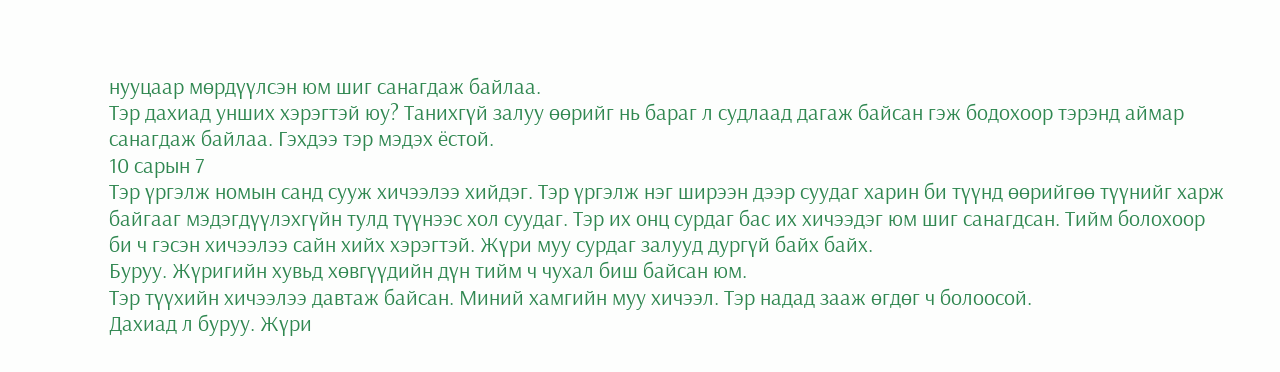нууцаар мөрдүүлсэн юм шиг санагдаж байлаа.
Тэр дахиад унших хэрэгтэй юу? Танихгүй залуу өөрийг нь бараг л судлаад дагаж байсан гэж бодохоор тэрэнд аймар санагдаж байлаа. Гэхдээ тэр мэдэх ёстой.
10 сарын 7
Тэр үргэлж номын санд сууж хичээлээ хийдэг. Тэр үргэлж нэг ширээн дээр суудаг харин би түүнд өөрийгөө түүнийг харж байгааг мэдэгдүүлэхгүйн тулд түүнээс хол суудаг. Тэр их онц сурдаг бас их хичээдэг юм шиг санагдсан. Тийм болохоор би ч гэсэн хичээлээ сайн хийх хэрэгтэй. Жүри муу сурдаг залууд дургүй байх байх.
Буруу. Жүригийн хувьд хөвгүүдийн дүн тийм ч чухал биш байсан юм.
Тэр түүхийн хичээлээ давтаж байсан. Миний хамгийн муу хичээл. Тэр надад зааж өгдөг ч болоосой.
Дахиад л буруу. Жүри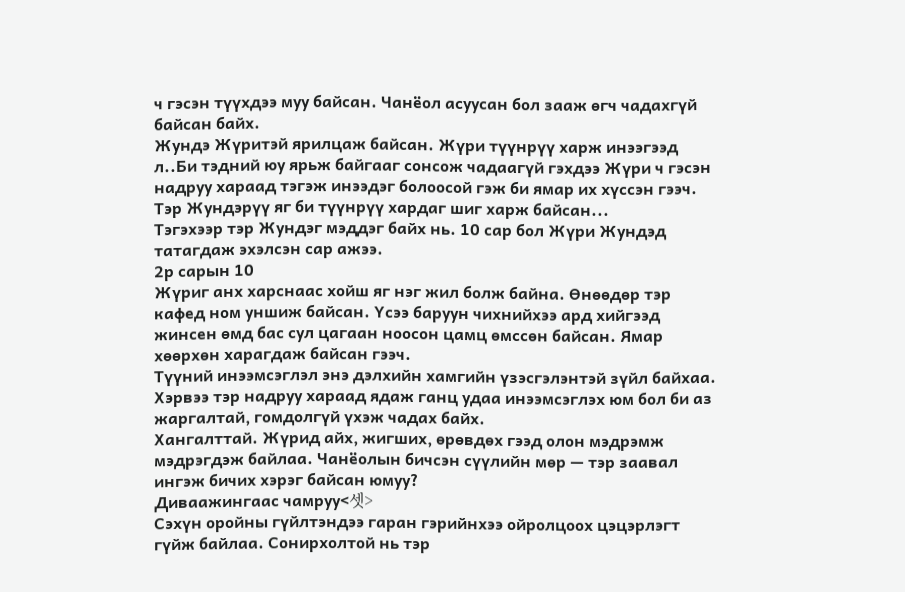ч гэсэн түүхдээ муу байсан. Чанёол асуусан бол зааж өгч чадахгүй байсан байх.
Жундэ Жүритэй ярилцаж байсан. Жүри түүнрүү харж инээгээд л..Би тэдний юу ярьж байгааг сонсож чадаагүй гэхдээ Жүри ч гэсэн надруу хараад тэгэж инээдэг болоосой гэж би ямар их хүссэн гээч. Тэр Жундэрүү яг би түүнрүү хардаг шиг харж байсан...
Тэгэхээр тэр Жундэг мэддэг байх нь. 10 сар бол Жүри Жундэд татагдаж эхэлсэн сар ажээ.
2р сарын 10
Жүриг анх харснаас хойш яг нэг жил болж байна. Өнөөдөр тэр кафед ном уншиж байсан. Үсээ баруун чихнийхээ ард хийгээд жинсен өмд бас сул цагаан ноосон цамц өмссөн байсан. Ямар хөөрхөн харагдаж байсан гээч.
Түүний инээмсэглэл энэ дэлхийн хамгийн үзэсгэлэнтэй зүйл байхаа. Хэрвээ тэр надруу хараад ядаж ганц удаа инээмсэглэх юм бол би аз жаргалтай, гомдолгүй үхэж чадах байх.
Хангалттай. Жүрид айх, жигших, өрөвдөх гээд олон мэдрэмж мэдрэгдэж байлаа. Чанёолын бичсэн сүүлийн мөр — тэр заавал ингэж бичих хэрэг байсан юмуу?
Диваажингаас чамруу<셋>
Сэхүн оройны гүйлтэндээ гаран гэрийнхээ ойролцоох цэцэрлэгт гүйж байлаа. Сонирхолтой нь тэр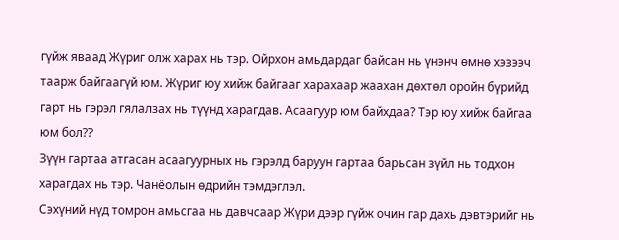гүйж яваад Жүриг олж харах нь тэр. Ойрхон амьдардаг байсан нь үнэнч өмнө хэзээч таарж байгаагүй юм. Жүриг юу хийж байгааг харахаар жаахан дөхтөл оройн бүрийд гарт нь гэрэл гялалзах нь түүнд харагдав. Асаагуур юм байхдаа? Тэр юу хийж байгаа юм бол??
Зүүн гартаа атгасан асаагуурных нь гэрэлд баруун гартаа барьсан зүйл нь тодхон харагдах нь тэр. Чанёолын өдрийн тэмдэглэл.
Сэхүний нүд томрон амьсгаа нь давчсаар Жүри дээр гүйж очин гар дахь дэвтэрийг нь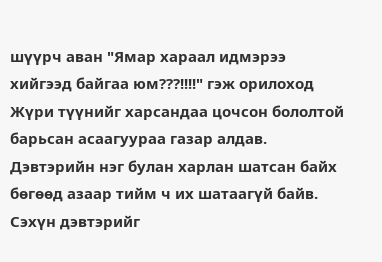шүүрч аван "Ямар хараал идмэрээ хийгээд байгаа юм???!!!!" гэж орилоход Жүри түүнийг харсандаа цочсон бололтой барьсан асаагуураа газар алдав. Дэвтэрийн нэг булан харлан шатсан байх бөгөөд азаар тийм ч их шатаагүй байв.
Сэхүн дэвтэрийг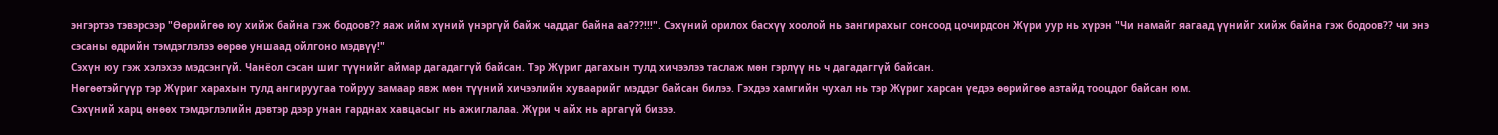энгэртээ тэвэрсээр "Өөрийгөө юу хийж байна гэж бодоов?? яаж ийм хүний үнэргүй байж чаддаг байна аа???!!!". Сэхүний орилох басхүү хоолой нь зангирахыг сонсоод цочирдсон Жүри уур нь хүрэн "Чи намайг яагаад үүнийг хийж байна гэж бодоов?? чи энэ сэсаны өдрийн тэмдэглэлээ өөрөө уншаад ойлгоно мэдвүү!"
Сэхүн юу гэж хэлэхээ мэдсэнгүй. Чанёол сэсан шиг түүнийг аймар дагадаггүй байсан. Тэр Жүриг дагахын тулд хичээлээ таслаж мөн гэрлүү нь ч дагадаггүй байсан.
Нөгөөтэйгүүр тэр Жүриг харахын тулд ангируугаа тойруу замаар явж мөн түүний хичээлийн хуваарийг мэддэг байсан билээ. Гэхдээ хамгийн чухал нь тэр Жүриг харсан үедээ өөрийгөө азтайд тооцдог байсан юм.
Сэхүний харц өнөөх тэмдэглэлийн дэвтэр дээр унан гарднах хавцасыг нь ажиглалаа. Жүри ч айх нь аргагүй бизээ.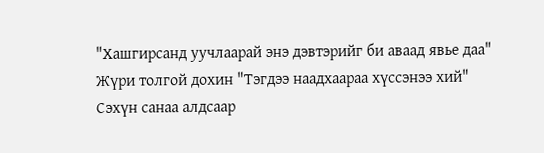"Хашгирсанд уучлаарай энэ дэвтэрийг би аваад явье даа"
Жүри толгой дохин "Тэгдээ наадхаараа хүссэнээ хий"
Сэхүн санаа алдсаар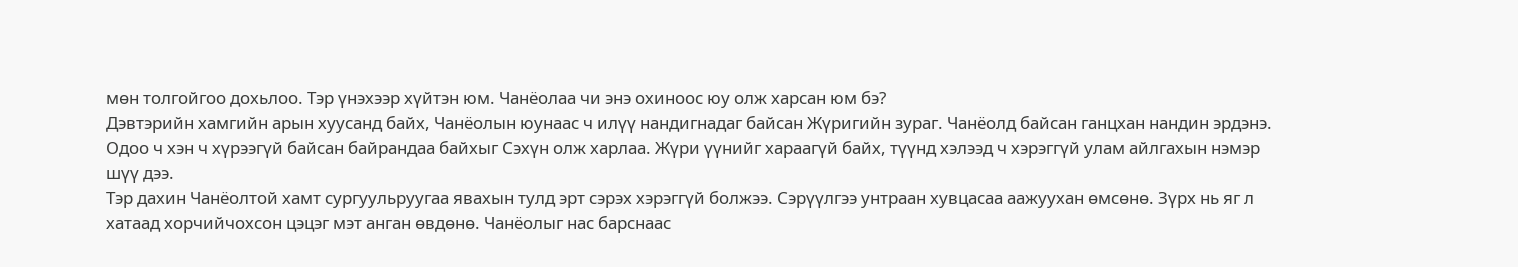мөн толгойгоо дохьлоо. Тэр үнэхээр хүйтэн юм. Чанёолаа чи энэ охиноос юу олж харсан юм бэ?
Дэвтэрийн хамгийн арын хуусанд байх, Чанёолын юунаас ч илүү нандигнадаг байсан Жүригийн зураг. Чанёолд байсан ганцхан нандин эрдэнэ. Одоо ч хэн ч хүрээгүй байсан байрандаа байхыг Сэхүн олж харлаа. Жүри үүнийг хараагүй байх, түүнд хэлээд ч хэрэггүй улам айлгахын нэмэр шүү дээ.
Тэр дахин Чанёолтой хамт сургуульруугаа явахын тулд эрт сэрэх хэрэггүй болжээ. Сэрүүлгээ унтраан хувцасаа аажуухан өмсөнө. Зүрх нь яг л хатаад хорчийчохсон цэцэг мэт анган өвдөнө. Чанёолыг нас барснаас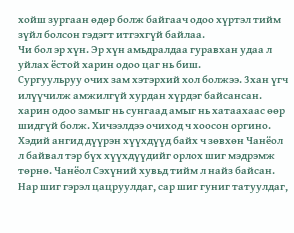хойш зургаан өдөр болж байгаач одоо хүртэл тийм зүйл болсон гэдэгт итгэхгүй байлаа.
Чи бол эр хүн. Эр хүн амьдралдаа гуравхан удаа л уйлах ёстой харин одоо цаг нь биш.
Сургуульруу очих зам хэтэрхий хол болжээ. 3хан үгч илүүчилж амжилгүй хурдан хүрдэг байсансан. харин одоо замыг нь сунгаад амыг нь хатаахаас өөр шидгүй болж. Хичээлдээ очиход ч хоосон оргино. Хэдий ангид дүүрэн хүүхдүүд байх ч зөвхөн Чанёол л байвал тэр бүх хүүхдүүдийг орлох шиг мэдрэмж төрнө. Чанёол Сэхүний хувьд тийм л найз байсан. Нар шиг гэрэл цацруулдаг, сар шиг гуниг татуулдаг,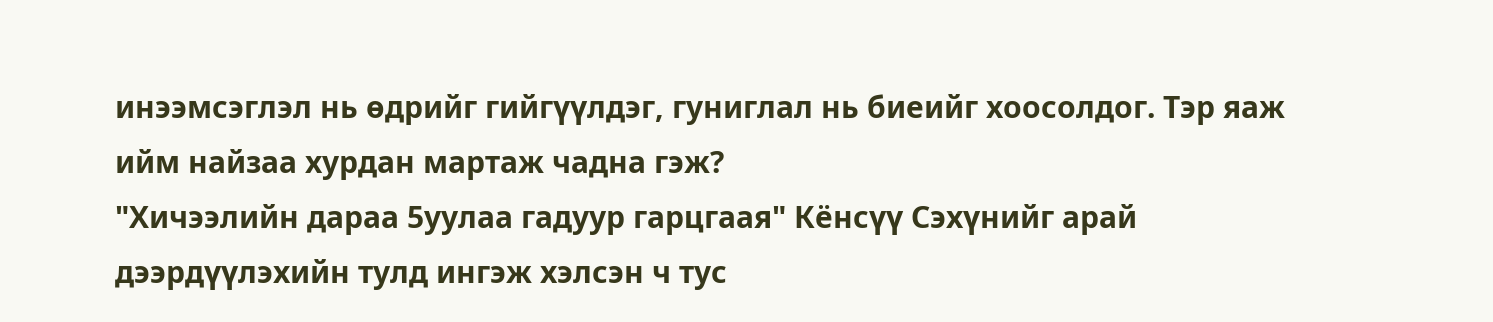инээмсэглэл нь өдрийг гийгүүлдэг, гуниглал нь биеийг хоосолдог. Тэр яаж ийм найзаа хурдан мартаж чадна гэж?
"Хичээлийн дараа 5уулаа гадуур гарцгаая" Кёнсүү Сэхүнийг арай дээрдүүлэхийн тулд ингэж хэлсэн ч тус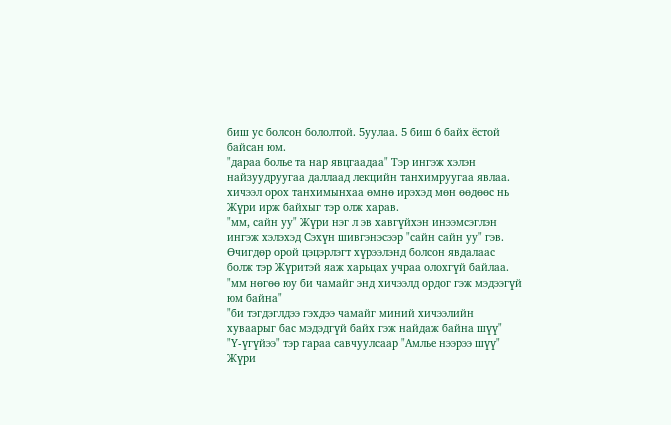биш ус болсон бололтой. 5уулаа. 5 биш 6 байх ёстой байсан юм.
"дараа болье та нар явцгаадаа" Тэр ингэж хэлэн найзуудруугаа даллаад лекцийн танхимруугаа явлаа. хичээл орох танхимынхаа өмнө ирэхэд мөн өөдөөс нь Жүри ирж байхыг тэр олж харав.
"мм, сайн уу" Жүри нэг л эв хавгүйхэн инээмсэглэн ингэж хэлэхэд Сэхүн шивгэнэсээр "сайн сайн уу" гэв. Өчигдөр орой цэцэрлэгт хүрээлэнд болсон явдалаас болж тэр Жүритэй яаж харьцах учраа олохгүй байлаа.
"мм нөгөө юу би чамайг энд хичээлд ордог гэж мэдээгүй юм байна"
"би тэгдэглдээ гэхдээ чамайг миний хичээлийн хуваарыг бас мэдэдгүй байх гэж найдаж байна шүү"
"Ү-үгүйээ" тэр гараа савчуулсаар "Амлье нээрээ шүү"
Жүри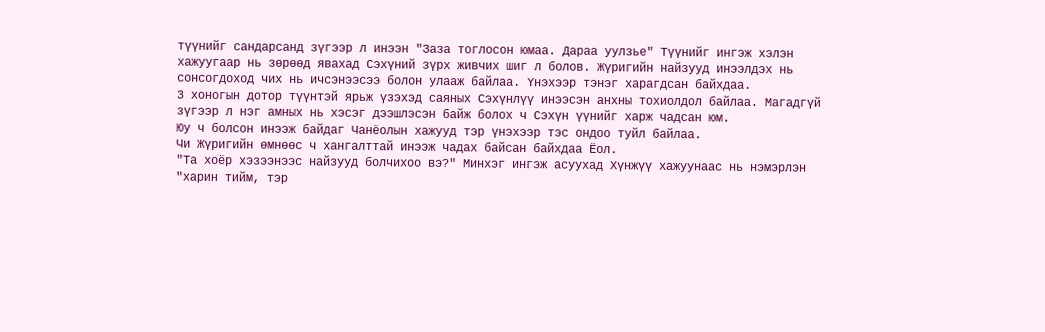түүнийг сандарсанд зүгээр л инээн "Заза тоглосон юмаа. Дараа уулзье" Түүнийг ингэж хэлэн хажуугаар нь зөрөөд явахад Сэхүний зүрх живчих шиг л болов. Жүригийн найзууд инээлдэх нь сонсогдоход чих нь ичсэнээсээ болон улааж байлаа. Үнэхээр тэнэг харагдсан байхдаа.
3 хоногын дотор түүнтэй ярьж үзэхэд саяных Сэхүнлүү инээсэн анхны тохиолдол байлаа. Магадгүй зүгээр л нэг амных нь хэсэг дээшлэсэн байж болох ч Сэхүн үүнийг харж чадсан юм.
Юу ч болсон инээж байдаг Чанёолын хажууд тэр үнэхээр тэс ондоо туйл байлаа.
Чи Жүригийн өмнөөс ч хангалттай инээж чадах байсан байхдаа Ёол.
"Та хоёр хэзээнээс найзууд болчихоо вэ?" Минхэг ингэж асуухад Хүнжүү хажуунаас нь нэмэрлэн "харин тийм, тэр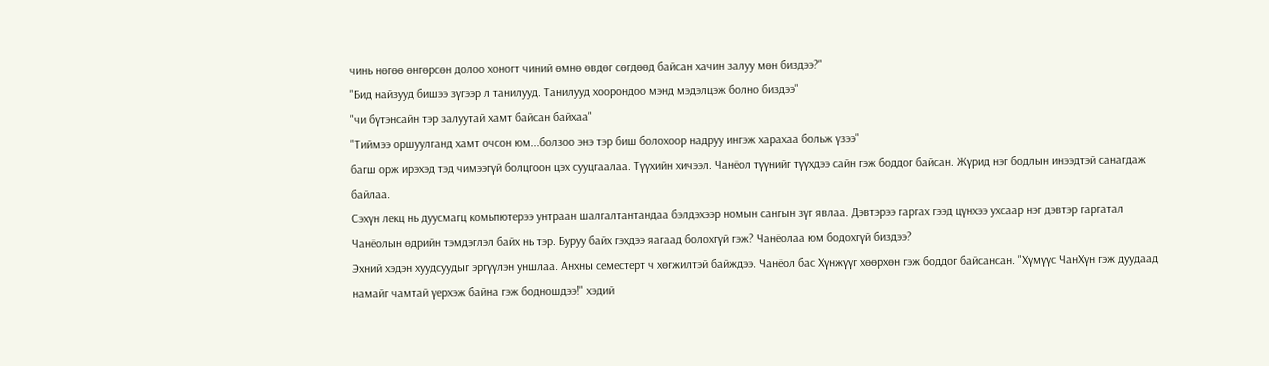чинь нөгөө өнгөрсөн долоо хоногт чиний өмнө өвдөг сөгдөөд байсан хачин залуу мөн биздээ?"
"Бид найзууд бишээ зүгээр л танилууд. Танилууд хоорондоо мэнд мэдэлцэж болно биздээ"
"чи бүтэнсайн тэр залуутай хамт байсан байхаа"
"Тиймээ оршуулганд хамт очсон юм...болзоо энэ тэр биш болохоор надруу ингэж харахаа больж үзээ"
багш орж ирэхэд тэд чимээгүй болцгоон цэх сууцгаалаа. Түүхийн хичээл. Чанёол түүнийг түүхдээ сайн гэж боддог байсан. Жүрид нэг бодлын инээдтэй санагдаж байлаа.
Сэхүн лекц нь дуусмагц комьпютерээ унтраан шалгалтантандаа бэлдэхээр номын сангын зүг явлаа. Дэвтэрээ гаргах гээд цүнхээ ухсаар нэг дэвтэр гаргатал Чанёолын өдрийн тэмдэглэл байх нь тэр. Буруу байх гэхдээ яагаад болохгүй гэж? Чанёолаа юм бодохгүй биздээ?
Эхний хэдэн хуудсуудыг эргүүлэн уншлаа. Анхны семестерт ч хөгжилтэй байждээ. Чанёол бас Хүнжүүг хөөрхөн гэж боддог байсансан. "Хүмүүс ЧанХүн гэж дуудаад намайг чамтай үерхэж байна гэж бодношдээ!" хэдий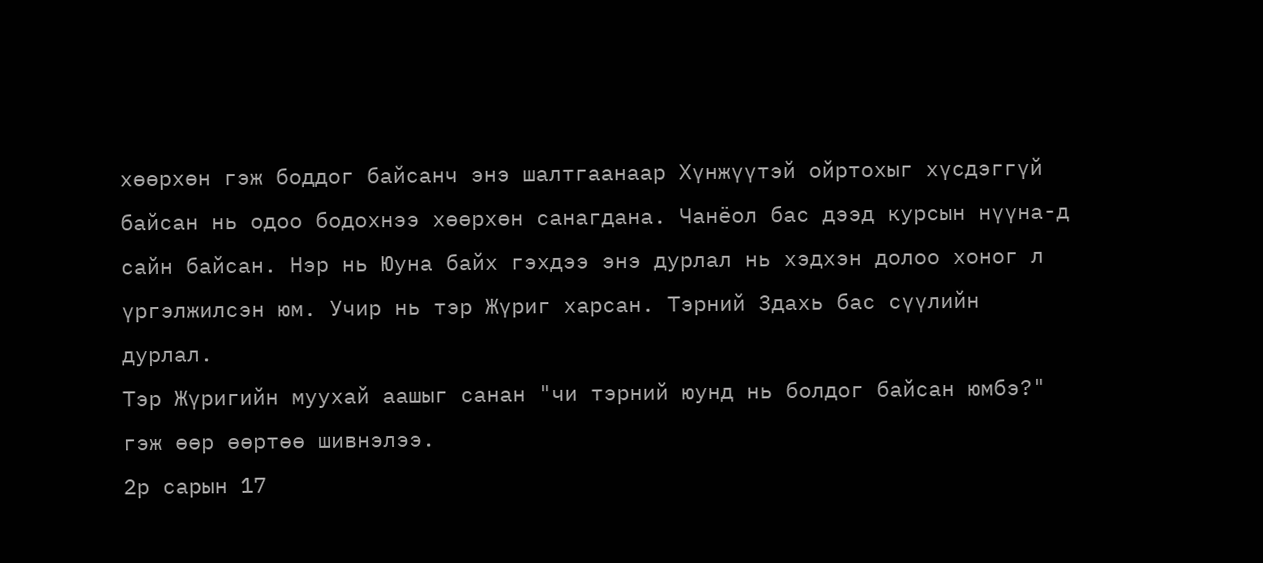хөөрхөн гэж боддог байсанч энэ шалтгаанаар Хүнжүүтэй ойртохыг хүсдэггүй байсан нь одоо бодохнээ хөөрхөн санагдана. Чанёол бас дээд курсын нүүна-д сайн байсан. Нэр нь Юуна байх гэхдээ энэ дурлал нь хэдхэн долоо хоног л үргэлжилсэн юм. Учир нь тэр Жүриг харсан. Тэрний 3дахь бас сүүлийн дурлал.
Тэр Жүригийн муухай аашыг санан "чи тэрний юунд нь болдог байсан юмбэ?" гэж өөр өөртөө шивнэлээ.
2р сарын 17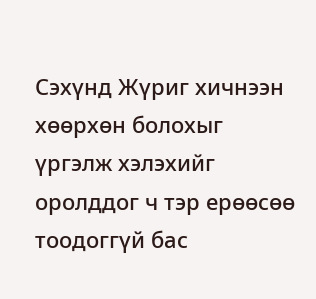Сэхүнд Жүриг хичнээн хөөрхөн болохыг үргэлж хэлэхийг оролддог ч тэр ерөөсөө тоодоггүй бас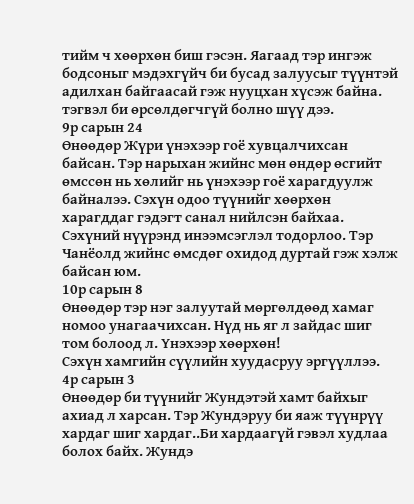тийм ч хөөрхөн биш гэсэн. Яагаад тэр ингэж бодсоныг мэдэхгүйч би бусад залуусыг түүнтэй адилхан байгаасай гэж нууцхан хүсэж байна. тэгвэл би өрсөлдөгчгүй болно шүү дээ.
9р сарын 24
Өнөөдөр Жүри үнэхээр гоё хувцалчихсан байсан. Тэр нарыхан жийнс мөн өндөр өсгийт өмссөн нь хөлийг нь үнэхээр гоё харагдуулж байналээ. Сэхүн одоо түүнийг хөөрхөн харагддаг гэдэгт санал нийлсэн байхаа.
Сэхүний нүүрэнд инээмсэглэл тодорлоо. Тэр Чанёолд жийнс өмсдөг охидод дуртай гэж хэлж байсан юм.
10р сарын 8
Өнөөдөр тэр нэг залуутай мөргөлдөөд хамаг номоо унагаачихсан. Нүд нь яг л зайдас шиг том болоод л. Үнэхээр хөөрхөн!
Сэхүн хамгийн сүүлийн хуудасруу эргүүллээ.
4р сарын 3
Өнөөдөр би түүнийг Жундэтэй хамт байхыг ахиад л харсан. Тэр Жундэруу би яаж түүнрүү хардаг шиг хардаг..Би хардаагүй гэвэл худлаа болох байх. Жундэ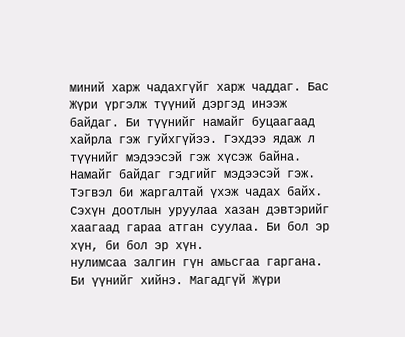миний харж чадахгүйг харж чаддаг. Бас Жүри үргэлж түүний дэргэд инээж байдаг. Би түүнийг намайг буцаагаад хайрла гэж гуйхгүйээ. Гэхдээ ядаж л түүнийг мэдээсэй гэж хүсэж байна. Намайг байдаг гэдгийг мэдээсэй гэж.
Тэгвэл би жаргалтай үхэж чадах байх.
Сэхүн доотлын уруулаа хазан дэвтэрийг хаагаад гараа атган суулаа. Би бол эр хүн, би бол эр хүн.
нулимсаа залгин гүн амьсгаа гаргана. Би үүнийг хийнэ. Магадгүй Жүри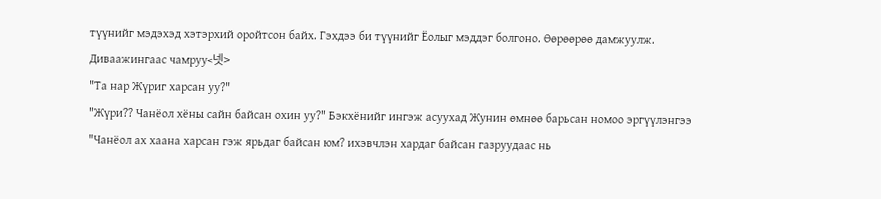түүнийг мэдэхэд хэтэрхий оройтсон байх. Гэхдээ би түүнийг Ёолыг мэддэг болгоно. Өөрөөрөө дамжуулж.
Диваажингаас чамруу<넷>
"Та нар Жүриг харсан уу?"
"Жүри?? Чанёол хёны сайн байсан охин уу?" Бэкхёнийг ингэж асуухад Жунин өмнөө барьсан номоо эргүүлэнгээ
"Чанёол ах хаана харсан гэж ярьдаг байсан юм? ихэвчлэн хардаг байсан газруудаас нь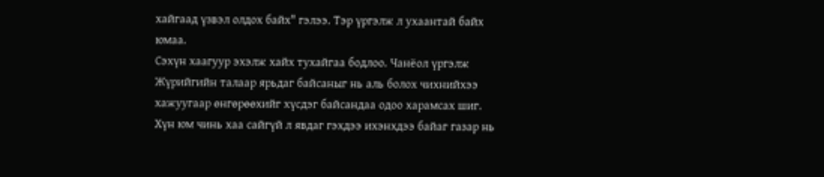хайгаад үзвэл олдох байх" гэлээ. Тэр үргэлж л ухаантай байх юмаа.
Сэхүн хаагуур эхэлж хайх тухайгаа бодлоо. Чанёол үргэлж Жүрийгийн талаар ярьдаг байсаныг нь аль болох чихнийхээ хажуугаар өнгөрөөхийг хүсдэг байсандаа одоо харамсах шиг. Хүн юм чинь хаа сайгүй л явдаг гэхдээ ихэнхдээ байаг газар нь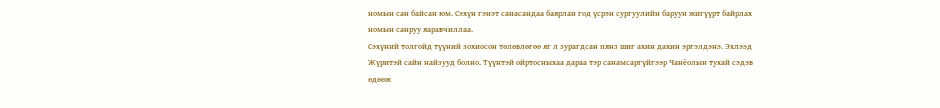номын сан байсан юм. Сэхүн гэнэт санасандаа баярлан год үсрэн сургуулийн баруун жигүүрт байрлах номын санруу яаравчиллаа.
Сэхүний толгойд түүний зохиосон төлөвлөгөө яг л зурагдсан пянз шиг ахин дахин эргэлдэнэ. Эхлээд Жүритэй сайн найзууд болно. Түүнтэй ойртосныхаа дараа тэр санамсаргүйгээр Чанёолын тухай сэдэв өдөөж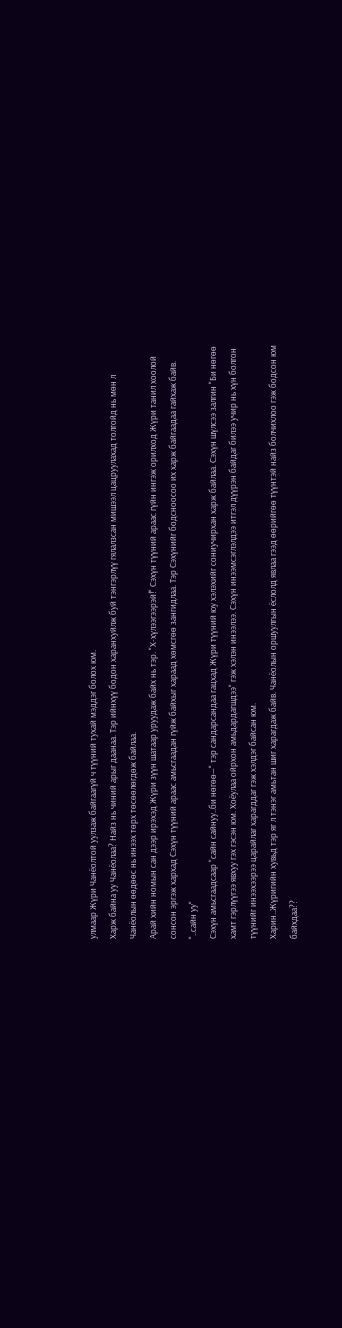улмаар Жүри Чанёолтой уулзаж байгаагүй ч түүний тухай мэддэг болох юм.
Харж байна уу Чанёолаа? Найз нь чиний арыг даанаа. Тэр ийнхүү бодон харанхуйлж буй тэнгэрлүү гялалзсан мишээл цацруулахад толгойд нь мөн л Чанёолын өөдөөс нь инээх төрх төсөөлөгдөж байлаа.
Арай хийн номын сан дээр ирэхэд Жүри зүүн шатаар уруудаж байх нь тэр. "Х-хүлээгээрэй!" Сэхүн түүний араас гүйн ингэж орилход Жүри танил хоолой сонсон эргэж хархад Сэхүн түүний араас амьсгаадан гүйж байхыг хараад хөмсгөө зангидлаа. Тэр Сэхүнийг бодсноосоо их харж байгаадаа гайхаж байв.
"..сайн уу"
Сэхүн амьсгаадсаар "сайн сайнуу..би нөгөө—" тэр сандарсандаа гацхад Жүри түүний юу хэлэхийг сониучирхан харж байлаа. Сэхүн шүлсээ залгин "Би нөгөө хамт гэрлүүгээ явхуу гэх гэсэн юм. Хоёулаа ойрхон амьдардагшдээ" гэж хэлэн инээлээ. Сэхүн инээмсэглэлдээ итгэл дүүрэн байдаг билээ учир нь хүн болгон түүнийг инээхээрээ царайлаг харагддаг гэж хэлдэг байсан юм.
Харин..Жүригийн хувьд тэр яг л тэнэг амьтан шиг харагдаж байв. Чанёолын оршуулгын ёслолд явлаа гээд өөрийгөө түүнтэй найз болчихлоо гэж бодсон юм байхдаа??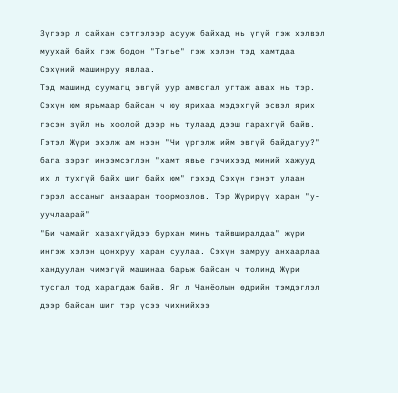Зүгээр л сайхан сэтгэлээр асууж байхад нь үгүй гэж хэлвэл муухай байх гэж бодон "Тэгье" гэж хэлэн тэд хамтдаа Сэхүний машинруу явлаа.
Тэд машинд суумагц эвгүй уур амвсгал угтаж авах нь тэр. Сэхүн юм ярьмаар байсан ч юу ярихаа мэдэхгүй эсвэл ярих гэсэн зүйл нь хоолой дээр нь тулаад дээш гарахгүй байв.
Гэтэл Жүри эхэлж ам нээн "Чи үргэлж ийм эвгүй байдагуу?" бага зэрэг инээмсэглэн "хамт явье гэчихээд миний хажууд их л тухгүй байх шиг байх юм" гэхэд Сэхүн гэнэт улаан гэрэл ассаныг анзааран тоормозлов. Тэр Жүрирүү харан "у-уучлаарай"
"Би чамайг хазахгүйдээ бурхан минь тайвширалдаа" жүри ингэж хэлэн цонхруу харан суулаа. Сэхүн замруу анхаарлаа хандуулан чимэгүй машинаа барьж байсан ч толинд Жүри тусгал тод харагдаж байв. Яг л Чанёолын өдрийн тэмдэглэл дээр байсан шиг тэр үсээ чихнийхээ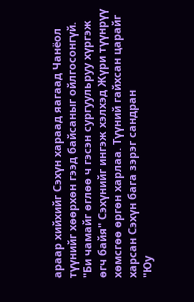араар хийхийг Сэхүн хараад яагаад Чанёол түүнийг хөөрхөн гээд байсаныг ойлгосонгүй.
"Би чамайг өглөө ч гэсэн сургуульруу хүргэж өгч байя" Сэхүнийг ингэж хэлхэд Жүри түүнрүү хөмсгөө өргөн харлаа. Түүний гайхсан царайг харсан Сэхүн бага зэрэг сандран
"Юу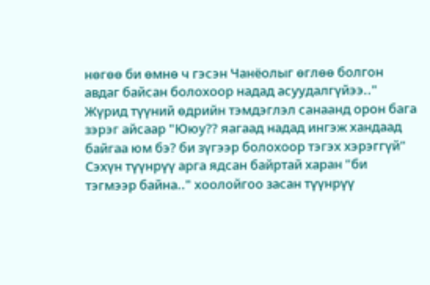нөгөө би өмнө ч гэсэн Чанёолыг өглөө болгон авдаг байсан болохоор надад асуудалгүйээ.."
Жүрид түүний өдрийн тэмдэглэл санаанд орон бага зэрэг айсаар "Ююу?? яагаад надад ингэж хандаад байгаа юм бэ? би зүгээр болохоор тэгэх хэрэггүй"
Сэхүн түүнрүү арга ядсан байртай харан "би тэгмээр байна.." хоолойгоо засан түүнрүү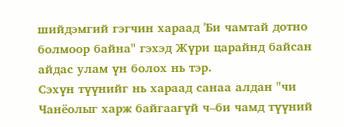шийдэмгий гэгчин хараад 'Би чамтай дотно болмоор байна" гэхэд Жүри царайнд байсан айдас улам үн болох нь тэр.
Сэхүн түүнийг нь хараад санаа алдан "чи Чанёолыг харж байгаагүй ч–би чамд түүний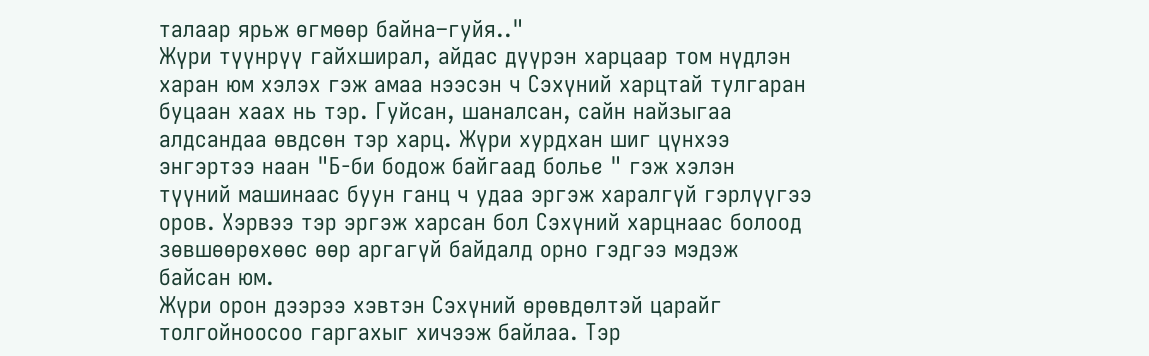талаар ярьж өгмөөр байна–гуйя.."
Жүри түүнрүү гайхширал, айдас дүүрэн харцаар том нүдлэн харан юм хэлэх гэж амаа нээсэн ч Сэхүний харцтай тулгаран буцаан хаах нь тэр. Гуйсан, шаналсан, сайн найзыгаа алдсандаа өвдсөн тэр харц. Жүри хурдхан шиг цүнхээ энгэртээ наан "Б-би бодож байгаад болье " гэж хэлэн түүний машинаас буун ганц ч удаа эргэж харалгүй гэрлүүгээ оров. Хэрвээ тэр эргэж харсан бол Сэхүний харцнаас болоод зөвшөөрөхөөс өөр аргагүй байдалд орно гэдгээ мэдэж байсан юм.
Жүри орон дээрээ хэвтэн Сэхүний өрөвдөлтэй царайг толгойноосоо гаргахыг хичээж байлаа. Тэр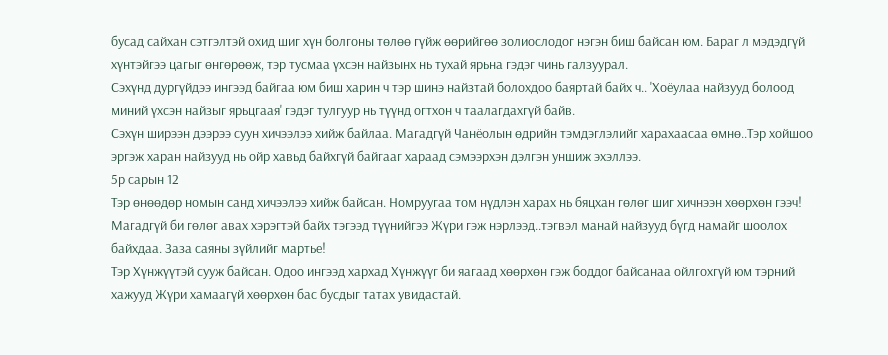бусад сайхан сэтгэлтэй охид шиг хүн болгоны төлөө гүйж өөрийгөө золиослодог нэгэн биш байсан юм. Бараг л мэдэдгүй хүнтэйгээ цагыг өнгөрөөж, тэр тусмаа үхсэн найзынх нь тухай ярьна гэдэг чинь галзуурал.
Сэхүнд дургүйдээ ингээд байгаа юм биш харин ч тэр шинэ найзтай болохдоо баяртай байх ч.. 'Хоёулаа найзууд болоод миний үхсэн найзыг ярьцгаая' гэдэг тулгуур нь түүнд огтхон ч таалагдахгүй байв.
Сэхүн ширээн дээрээ суун хичээлээ хийж байлаа. Магадгүй Чанёолын өдрийн тэмдэглэлийг харахаасаа өмнө..Тэр хойшоо эргэж харан найзууд нь ойр хавьд байхгүй байгааг хараад сэмээрхэн дэлгэн уншиж эхэллээ.
5р сарын 12
Тэр өнөөдөр номын санд хичээлээ хийж байсан. Номруугаа том нүдлэн харах нь бяцхан гөлөг шиг хичнээн хөөрхөн гээч! Магадгүй би гөлөг авах хэрэгтэй байх тэгээд түүнийгээ Жүри гэж нэрлээд..тэгвэл манай найзууд бүгд намайг шоолох байхдаа. Заза саяны зүйлийг мартье!
Тэр Хүнжүүтэй сууж байсан. Одоо ингээд хархад Хүнжүүг би яагаад хөөрхөн гэж боддог байсанаа ойлгохгүй юм тэрний хажууд Жүри хамаагүй хөөрхөн бас бусдыг татах увидастай.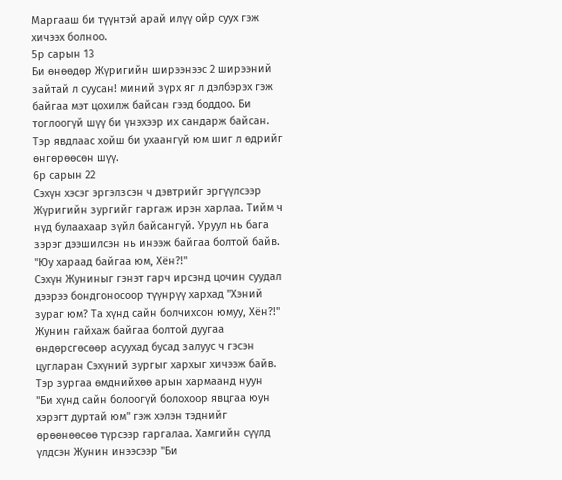Маргааш би түүнтэй арай илүү ойр суух гэж хичээх болноо.
5р сарын 13
Би өнөөдөр Жүригийн ширээнээс 2 ширээний зайтай л суусан! миний зүрх яг л дэлбэрэх гэж байгаа мэт цохилж байсан гээд боддоо. Би тоглоогүй шүү би үнэхээр их сандарж байсан. Тэр явдлаас хойш би ухаангүй юм шиг л өдрийг өнгөрөөсөн шүү.
6р сарын 22
Сэхүн хэсэг эргэлзсэн ч дэвтрийг эргүүлсээр Жүригийн зургийг гаргаж ирэн харлаа. Тийм ч нүд булаахаар зүйл байсангүй. Уруул нь бага зэрэг дээшилсэн нь инээж байгаа болтой байв.
"Юу хараад байгаа юм, Хён?!"
Сэхүн Жуниныг гэнэт гарч ирсэнд цочин суудал дээрээ бондгоносоор түүнрүү хархад "Хэний зураг юм? Та хүнд сайн болчихсон юмуу, Хён?!" Жунин гайхаж байгаа болтой дуугаа өндөрсгөсөөр асуухад бусад залуус ч гэсэн цугларан Сэхүний зургыг хархыг хичээж байв. Тэр зургаа өмднийхөө арын хармаанд нуун
"Би хүнд сайн болоогүй болохоор явцгаа юун хэрэгт дуртай юм" гэж хэлэн тэднийг өрөөнөөсөө түрсээр гаргалаа. Хамгийн сүүлд үлдсэн Жунин инээсээр "Би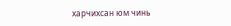харчихсан юм чинь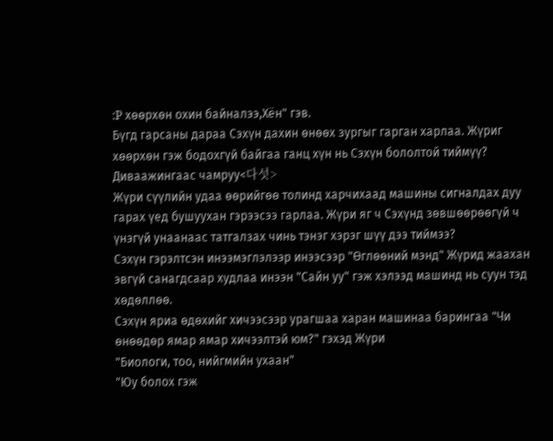:P хөөрхөн охин байналээ,Хён" гэв.
Бүгд гарсаны дараа Сэхүн дахин өнөөх зургыг гарган харлаа. Жүриг хөөрхөн гэж бодохгүй байгаа ганц хүн нь Сэхүн бололтой тиймүү?
Диваажингаас чамруу<다섯>
Жүри сүүлийн удаа өөрийгөө толинд харчихаад машины сигналдах дуу гарах үед бушуухан гэрээсээ гарлаа. Жүри яг ч Сэхүнд зөвшөөрөөгүй ч үнэгүй унаанаас татгалзах чинь тэнэг хэрэг шүү дээ тиймээ?
Сэхүн гэрэлтсэн инээмэглэлээр инээсээр "Өглөөний мэнд" Жүрид жаахан эвгүй санагдсаар худлаа инээн "Сайн уу" гэж хэлээд машинд нь суун тэд хөдөллөө.
Сэхүн яриа өдөхийг хичээсээр урагшаа харан машинаа барингаа "Чи өнөөдөр ямар ямар хичээлтэй юм?" гэхэд Жүри
"Биологи, тоо, нийгмийн ухаан"
"Юу болох гэж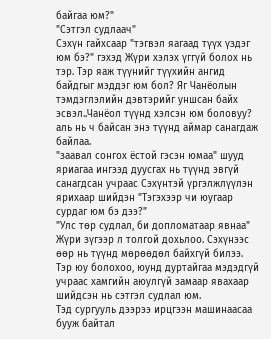байгаа юм?"
"Сэтгэл судлаач"
Сэхүн гайхсаар "тэгвэл яагаад түүх үздэг юм бэ?" гэхэд Жүри хэлэх үггүй болох нь тэр. Тэр яаж түүнийг түүхийн ангид байдгыг мэддэг юм бол? Яг Чанёолын тэмдэглэлийн дэвтэрийг уншсан байх эсвэл..Чанёол түүнд хэлсэн юм боловуу? аль нь ч байсан энэ түүнд аймар санагдаж байлаа.
"заавал сонгох ёстой гэсэн юмаа" шууд яриагаа ингээд дуусгах нь түүнд эвгүй санагдсан учраас Сэхүнтэй үргэлжлүүлэн ярихаар шийдэн "Тэгэхээр чи юугаар сурдаг юм бэ дээ?"
"Улс төр судлал, би допломатаар явнаа"
Жүри зүгээр л толгой дохьлоо. Сэхүнээс өөр нь түүнд мөрөөдөл байхгүй билээ. Тэр юу болохоо, юунд дуртайгаа мэдэдгүй учраас хамгийн аюулгүй замаар явахаар шийдсэн нь сэтгэл судлал юм.
Тэд сургууль дээрээ ирцгээн машинаасаа бууж байтал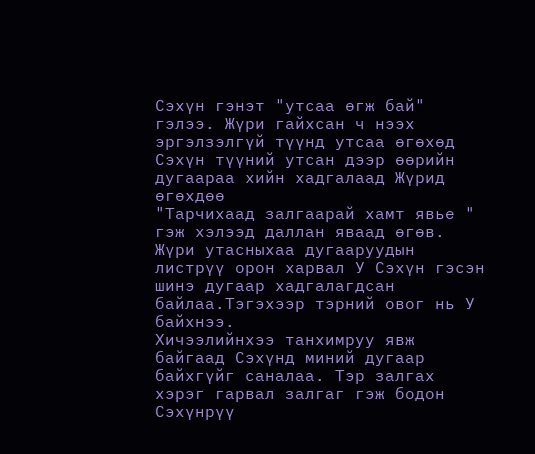Сэхүн гэнэт "утсаа өгж бай" гэлээ. Жүри гайхсан ч нээх эргэлзэлгүй түүнд утсаа өгөхөд Сэхүн түүний утсан дээр өөрийн дугаараа хийн хадгалаад Жүрид өгөхдөө
"Тарчихаад залгаарай хамт явье " гэж хэлээд даллан яваад өгөв. Жүри утасныхаа дугааруудын листрүү орон харвал У Сэхүн гэсэн шинэ дугаар хадгалагдсан байлаа.Тэгэхээр тэрний овог нь У байхнээ.
Хичээлийнхээ танхимруу явж байгаад Сэхүнд миний дугаар байхгүйг саналаа. Тэр залгах хэрэг гарвал залгаг гэж бодон Сэхүнрүү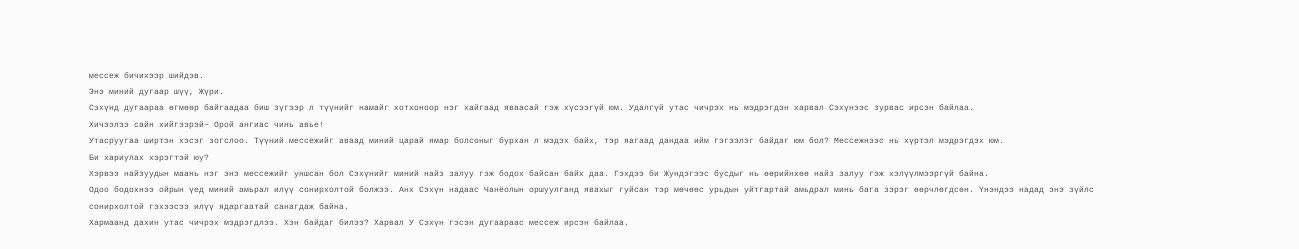мессеж бичихээр шийдэв.
Энэ миний дугаар шүү, Жүри.
Сэхүнд дугаараа өгмөөр байгаадаа биш зүгээр л түүнийг намайг хотхоноор нэг хайгаад яваасай гэж хүсээгүй юм. Удалгүй утас чичрэх нь мэдрэгдэн харвал Сэхүнээс зурвас ирсэн байлаа.
Хичээлээ сайн хийгээрэй~ Орой ангиас чинь авье!
Утасруугаа ширтэн хэсэг зогслоо. Түүний мессежийг аваад миний царай ямар болсоныг бурхан л мэдэх байх, тэр яагаад дандаа ийм гэгээлэг байдаг юм бол? Мессежнээс нь хүртэл мэдрэгдэх юм.
Би хариулах хэрэгтэй юу?
Хэрвээ найзуудын маань нэг энэ мессежийг уншсан бол Сэхүнийг миний найз залуу гэж бодох байсан байх даа. Гэхдээ би Жундэгээс бусдыг нь өөрийнхөө найз залуу гэж хэлүүлмээргүй байна.
Одоо бодохнээ ойрын үед миний амьрал илүү сонирхолтой болжээ. Анх Сэхүн надаас Чанёолын оршуулганд явахыг гуйсан тэр мөчөөс урьдын уйтгартай амьдрал минь бага зэрэг өөрчлөгдсөн. Үнэндээ надад энэ зүйлс сонирхолтой гэхээсээ илүү ядаргаатай санагдаж байна.
Хармаанд дахин утас чичрэх мэдрэгдлээ. Хэн байдаг билээ? Харвал У Сэхүн гэсэн дугаараас мессеж ирсэн байлаа.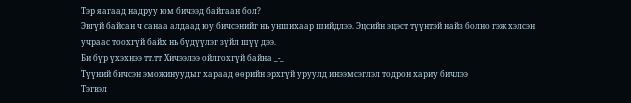Тэр яагаад надруу юм бичээд байгаан бол?
Эвгүй байсан ч санаа алдаад юу бичсэнийг нь уншихаар шийдлээ. Эцсийн эцэст түүнтэй найз болно гэж хэлсэн учраас тоохгүй байх нь бүдүүлэг зүйл шүү дээ.
Би бүр үхэхнээ тт.тт Хичээлээ ойлгохгүй байна _-_
Түүний бичсэн эможинуудыг хараад өөрийн эрхгүй уруулд инээмсэглэл тодрон хариу бичлээ
Тэгвэл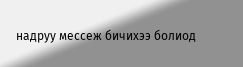надруу мессеж бичихээ болиод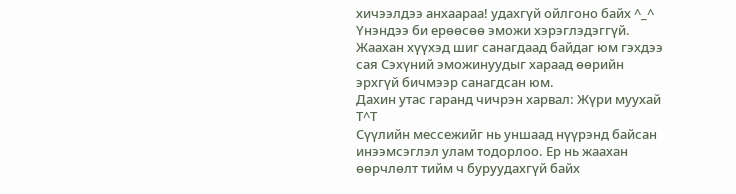хичээлдээ анхаараа! удахгүй ойлгоно байх ^_^
Үнэндээ би ерөөсөө эможи хэрэглэдэггүй. Жаахан хүүхэд шиг санагдаад байдаг юм гэхдээ сая Сэхүний эможинуудыг хараад өөрийн эрхгүй бичмээр санагдсан юм.
Дахин утас гаранд чичрэн харвал: Жүри муухай Т^Т
Сүүлийн мессежийг нь уншаад нүүрэнд байсан инээмсэглэл улам тодорлоо. Ер нь жаахан өөрчлөлт тийм ч буруудахгүй байх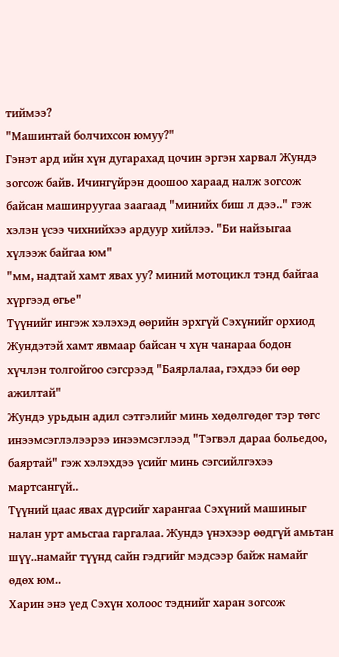тиймээ?
"Машинтай болчихсон юмуу?"
Гэнэт ард ийн хүн дугарахад цочин эргэн харвал Жундэ зогсож байв. Ичингүйрэн доошоо хараад налж зогсож байсан машинруугаа заагаад "минийх биш л дээ.." гэж хэлэн үсээ чихнийхээ ардуур хийлээ. "Би найзыгаа хүлээж байгаа юм"
"мм, надтай хамт явах уу? миний мотоцикл тэнд байгаа хүргээд өгье"
Түүнийг ингэж хэлэхэд өөрийн эрхгүй Сэхүнийг орхиод Жундэтэй хамт явмаар байсан ч хүн чанараа бодон хүчлэн толгойгоо сэгсрээд "Баярлалаа, гэхдээ би өөр ажилтай"
Жундэ урьдын адил сэтгэлийг минь хөдөлгөдөг тэр төгс инээмсэглэлээрээ инээмсэглээд "Тэгвэл дараа больедоо, баяртай" гэж хэлэхдээ үсийг минь сэгсийлгэхээ мартсангүй..
Түүний цаас явах дүрсийг харангаа Сэхүний машиныг налан урт амьсгаа гаргалаа. Жундэ үнэхээр өөдгүй амьтан шүү..намайг түүнд сайн гэдгийг мэдсээр байж намайг өдөх юм..
Харин энэ үед Сэхүн холоос тэднийг харан зогсож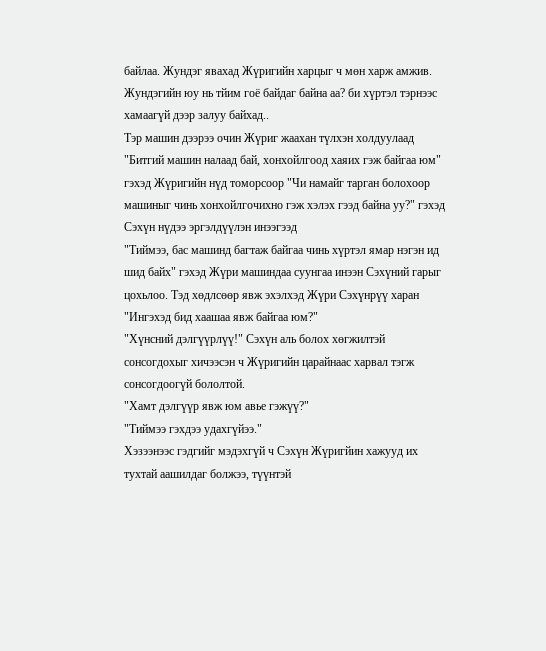байлаа. Жундэг явахад Жүригийн харцыг ч мөн харж амжив. Жундэгийн юу нь тйим гоё байдаг байна аа? би хүртэл тэрнээс хамаагүй дээр залуу байхад..
Тэр машин дээрээ очин Жүриг жаахан түлхэн холдуулаад "Битгий машин налаад бай, хонхойлгоод хаяих гэж байгаа юм" гэхэд Жүригийн нүд томорсоор "Чи намайг тарган болохоор машиныг чинь хонхойлгочихно гэж хэлэх гээд байна уу?" гэхэд Сэхүн нүдээ эргэлдүүлэн инээгээд
"Тиймээ, бас машинд багтаж байгаа чинь хүртэл ямар нэгэн ид шид байх" гэхэд Жүри машиндаа суунгаа инээн Сэхүний гарыг цохьлоо. Тэд хөдлсөөр явж эхэлхэд Жүри Сэхүнрүү харан
"Ингэхэд бид хаашаа явж байгаа юм?"
"Хүнсний дэлгүүрлүү!" Сэхүн аль болох хөгжилтэй сонсогдохыг хичээсэн ч Жүригийн царайнаас харвал тэгж сонсогдоогүй бололтой.
"Хамт дэлгүүр явж юм авье гэжүү?"
"Тиймээ гэхдээ удахгүйээ."
Хэзээнээс гэдгийг мэдэхгүй ч Сэхүн Жүригйин хажууд их тухтай аашилдаг болжээ, түүнтэй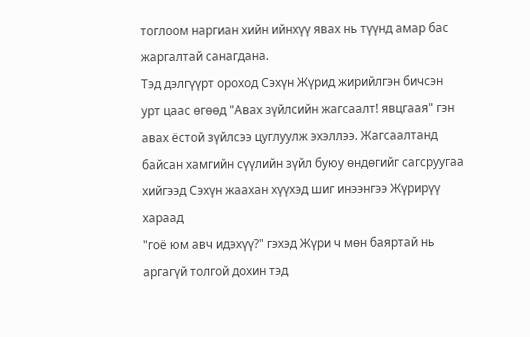тоглоом наргиан хийн ийнхүү явах нь түүнд амар бас жаргалтай санагдана.
Тэд дэлгүүрт ороход Сэхүн Жүрид жирийлгэн бичсэн урт цаас өгөөд "Авах зүйлсийн жагсаалт! явцгаая" гэн авах ёстой зүйлсээ цуглуулж эхэллээ. Жагсаалтанд байсан хамгийн сүүлийн зүйл буюу өндөгийг сагсруугаа хийгээд Сэхүн жаахан хүүхэд шиг инээнгээ Жүрирүү хараад
"гоё юм авч идэхүү?" гэхэд Жүри ч мөн баяртай нь аргагүй толгой дохин тэд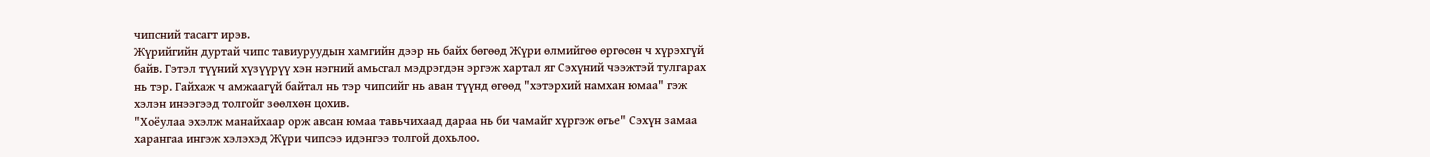чипсний тасагт ирэв.
Жүрийгийн дуртай чипс тавиуруудын хамгийн дээр нь байх бөгөөд Жүри өлмийгөө өргөсөн ч хүрэхгүй байв. Гэтэл түүний хүзүүрүү хэн нэгний амьсгал мэдрэгдэн эргэж хартал яг Сэхүний чээжтэй тулгарах нь тэр. Гайхаж ч амжаагүй байтал нь тэр чипсийг нь аван түүнд өгөөд "хэтэрхий намхан юмаа" гэж хэлэн инээгээд толгойг зөөлхөн цохив.
"Хоёулаа эхэлж манайхаар орж авсан юмаа тавьчихаад дараа нь би чамайг хүргэж өгье" Сэхүн замаа харангаа ингэж хэлэхэд Жүри чипсээ идэнгээ толгой дохьлоо.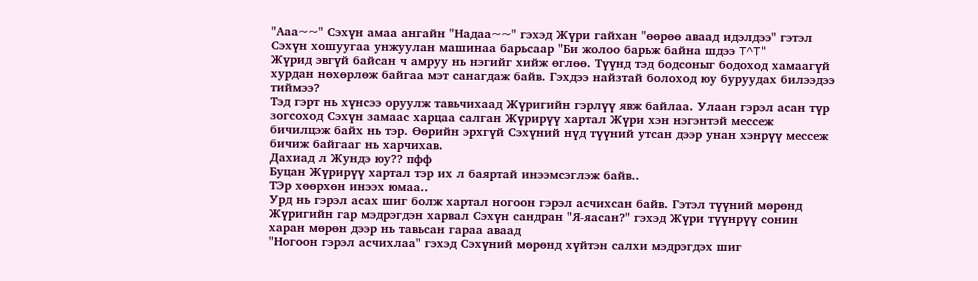"Ааа~~" Сэхүн амаа ангайн "Надаа~~" гэхэд Жүри гайхан "өөрөө аваад идэлдээ" гэтэл Сэхүн хошуугаа унжуулан машинаа барьсаар "Би жолоо барьж байна шдээ T^T"
Жүрид эвгүй байсан ч амруу нь нэгийг хийж өглөө. Түүнд тэд бодсоныг бодоход хамаагүй хурдан нөхөрлөж байгаа мэт санагдаж байв. Гэхдээ найзтай болоход юу буруудах билээдээ тиймээ?
Тэд гэрт нь хүнсээ оруулж тавьчихаад Жүригийн гэрлүү явж байлаа. Улаан гэрэл асан түр зогсоход Сэхүн замаас харцаа салган Жүрирүү хартал Жүри хэн нэгэнтэй мессеж бичилцэж байх нь тэр. Өөрийн эрхгүй Сэхүний нүд түүний утсан дээр унан хэнрүү мессеж бичиж байгааг нь харчихав.
Дахиад л Жундэ юу?? пфф
Буцан Жүрирүү хартал тэр их л баяртай инээмсэглэж байв..
ТЭр хөөрхөн инээх юмаа..
Урд нь гэрэл асах шиг болж хартал ногоон гэрэл асчихсан байв. Гэтэл түүний мөрөнд Жүригийн гар мэдрэгдэн харвал Сэхүн сандран "Я-яасан?" гэхэд Жүри түүнрүү сонин харан мөрөн дээр нь тавьсан гараа аваад
"Ногоон гэрэл асчихлаа" гэхэд Сэхүний мөрөнд хүйтэн салхи мэдрэгдэх шиг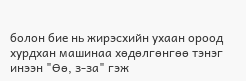болон бие нь жирэсхийн ухаан ороод хурдхан машинаа хөдөлгөнгөө тэнэг инээн "Өө, з-за" гэж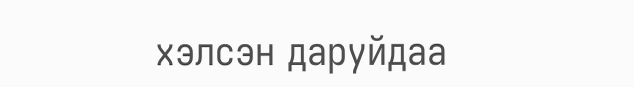хэлсэн даруйдаа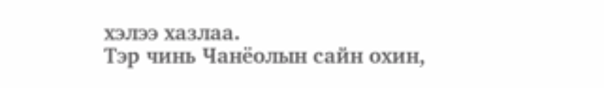хэлээ хазлаа.
Тэр чинь Чанёолын сайн охин,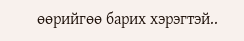өөрийгөө барих хэрэгтэй..